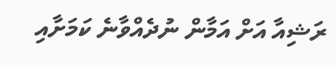ރަޝިއާ އަށް އަމާން ނުދެއްވާނެ ކަމަށާއި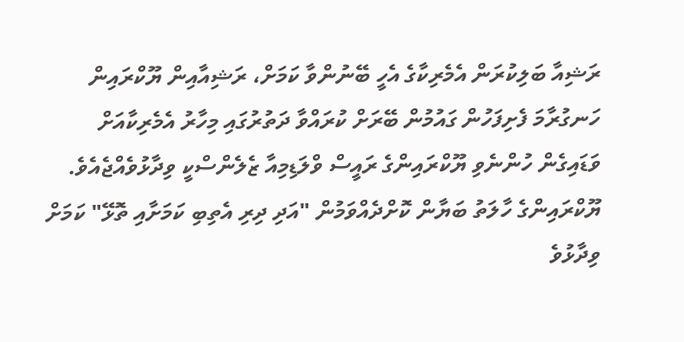ރަޝިއާ ބަލިކުރަން އެމެރިކާގެ އެހީ ބޭނުންވާ ކަމަށް، ރަޝިއާއިން ޔޫކްރައިން ހަނގުރާމަ ފެށިފަހުން ގައުމުން ބޭރަށް ކުރައްވާ ދަތުރުގައި މިހާރު އެމެރިކާއަށް ވަޑައިގެން ހުންނެވި ޔޫކްރައިންގެ ރައީސް ވްލަޑިމިއާ ޒެލެންސްކީ ވިދާޅުވެއްޖެއެވެ.
ޔޫކްރައިންގެ ހާލަތު ބަޔާން ކޮށްދެއްވަމުން "އަދި ދިރި އެތިބި ކަމަށާއި ތޮޅޭ" ކަމަށް ވިދާޅުވެ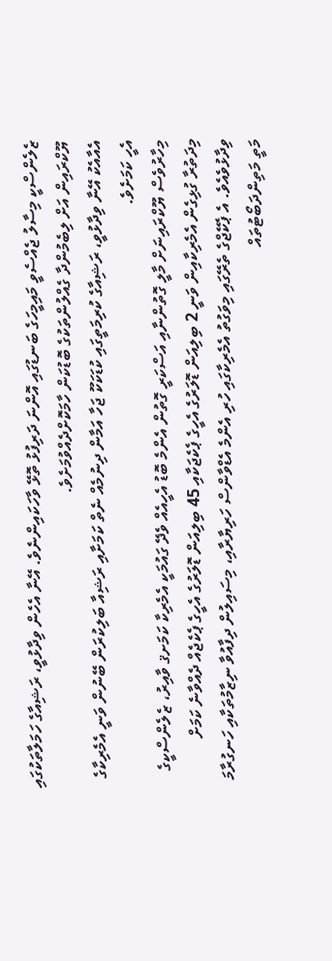ޒެލެންސްކީ މިސާލު ޖެއްސެވީ މައިމީހަގެ ބަނޑުގައި އޮންނަ ދަރިފުޅު ތޮޅޭ ވާހަކައިންނެވެ. އޭނާ އެހެން ވިދާޅުވީ، ރަޝިއާގެ ހަމަލާތަކުގައި ޔޫކްރައިން އަށް ލިބެމުންދާ ގެއްލުންތަކުގެ ބޮޑުކަން ހާމަކޮށްދެއްވުމަށެވެ.
އެއާއެކު އޭނާ ވިދާޅުވީ، ރަޝިއާގެ ކުރިމަތީގައި ކުޑަކަކޫ ޖަހާ އަމާން ދިނުމެއް ނެތް ކަމަށާއި ރަޝިއާ ބަލިކުރަން ބޭނުން ވަނީ އެމެރިކާގެ އެހީ ކަމަށެވެ.
މިހާރުވެސް ޔޫކްރައިނަށް މާލީ ގޮތުންނާއި އަސްކަރީ ގޮތުން އެންމެ ބޮޑު އެހީއެއް ވެދޭ ގައުމަކީ އެމެރިކާ ކަމަށޤ ވާއިރު، ޒެލެންސްކީގެ މިދަތުރާ ގުޅިގެން އެމެރިކާއިން ވަނީ 2 ބިލިއަން ޑޮލަރުގެ އެހީގެ ޕެކެޖަކާއި 45 ބިލިއަން ޑޮލަރުގެ އެހީގެ ޕެކެޖެއް ދެއްވާނެ ކަމަށް ވިދާޅުވެއެވެ. އެ ޕެކޭޖްގެ ތެރޭގައި މިވަގުތު އެމެރިކާގައި ހުރި އެންމެ އެޑްވާންސް ހަރިޔާރާއި، މިސައިލުން ދިފާއުވާ ނިޒާމުތަކާއި ހަނގުރާމަ މަތީ މަތިންދަބޯޓުތައް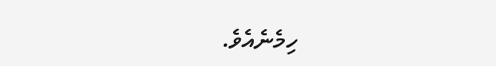ހިމެނެއެވެ.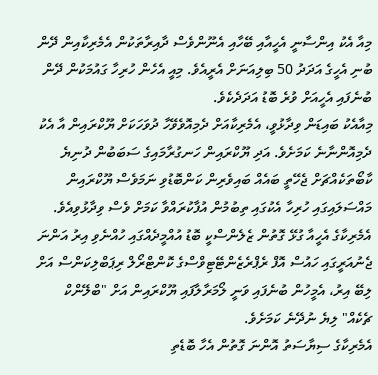މިއާ އެކު އިންސާނީ އެހީއާއި ބޭހާއި އެނޫންވެސް ދާއިރާތަކުން އެމެރިކާއިން ދޭން ބުނި އެހީގެ އަދަދު 50 ބިލިއަނަށް އެރީއެވެ. މިއީ އެހެން ހުރިހާ ގައުމަކުން ދޭން ބުނެފައި އެހީއަށް ވުރެ ބޮޑު އަދަދެކެވެ.
މިއާއެކު ބައިޑަން ވިދާޅުވީ، އެމެރިކާއަށް ދެމިއޮވެވޭހާ ދުވަހަކަށް ޔޫކްރައިން އާ އެކު ދެމިއޮންނާނެ ކަމަށެވެ. އަދި ޔޫކްރައިން ހަނގުރާމައިގެ ސަބަބުން ދުނިޔެ ކާބޯތަކެއްޗަށް ޖެހޭތީ ބައެއް ބައިވެރިން ކަންބޮޑުވި ނަމަވެސް ޔޫކްރައިން މައްސަލައިގައި ހުރިހާ އެކުގައި ތިބުމުން އުފާކުރައްވާ ކަމަށް ވެސް ވިދާޅުވިއެވެ.
އެމެރިކާގެ އެހީއާ ގުޅޭ ގޮތުން ޒެލެންސްކީ ބޮޑު އުއްމީދެއްގައި ހުއްނެވި އިރު އަންނަ ޖެނުއަރީގައި ހައުސް އޮފް ރެޕްރެޒެންޓޭޓިވްސްގެ ކޮންޓްރޯލް ރިޕަބްލިކަންސް އަށް ލިބޭ އިރު، އެމީހުން ބުނެފައި ވަނީ ލޯމަރާލާފައި ޔޫކްރައިން އަށް "ބްލޭންކް ޗެކެއް" ލިޔެ ނުދޭނެ ކަމަށެވެ.
އެމެރިކާގެ ސިޔާސަތު އޮންނަ ގޮތުން އެހާ ބޮޑެތި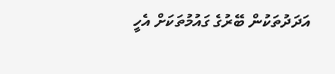އަދަދުތަކުން ބޭރުގެ ގައުމުތަކަށް އެހީ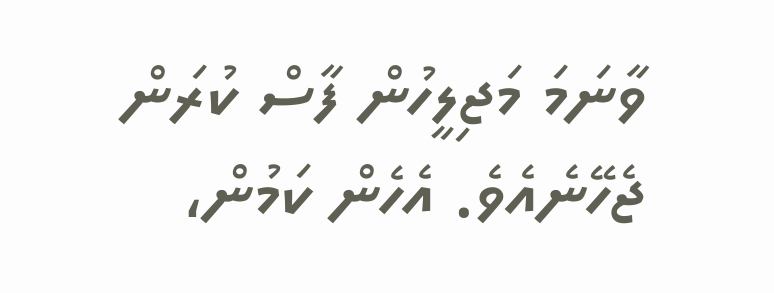ވާނަމަ މަޖިލީހުން ފާސް ކުރަން ޖެހޭނެއެވެ. އެހެން ކަމުން،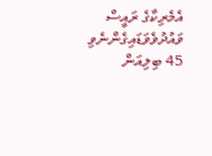އެމެރިކާގެ ރައީސް ވައުދުވެވަޑައިގެންނެވި 45 ބިލިއަން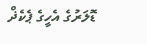ޑޮލަރުގެ އެހީގެ ޕެކެޛް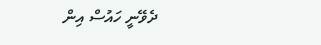ދެވޭނީ ހައުސް އިން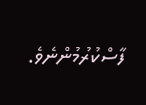ފާސްކުރުމުންނެވެ.